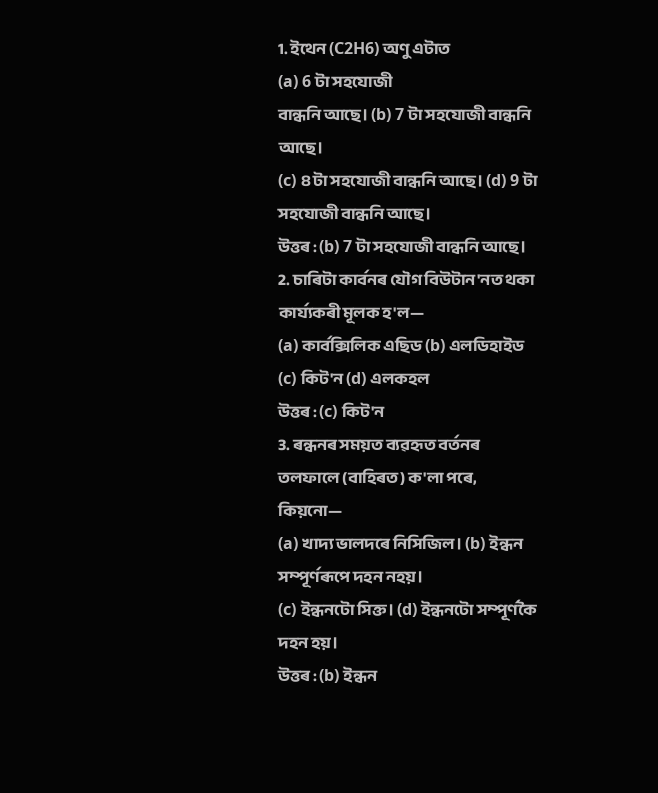1. ইথেন (C2H6) অণু এটাত
(a) 6 টা সহযোজী
বান্ধনি আছে। (b) 7 টা সহযোজী বান্ধনি আছে।
(c) ৪ টা সহযোজী বান্ধনি আছে। (d) 9 টা সহযোজী বান্ধনি আছে।
উত্তৰ : (b) 7 টা সহযোজী বান্ধনি আছে।
2. চাৰিটা কাৰ্বনৰ যৌগ বিউটান'নত থকা কাৰ্য্যকৰী মূলক হ'ল—
(a) কার্বক্সিলিক এছিড (b) এলডিহাইড
(c) কিট'ন (d) এলকহল
উত্তৰ : (c) কিট'ন
3. ৰন্ধনৰ সময়ত ব্যৱহৃত বৰ্তনৰ তলফালে (বাহিৰত) ক'লা পৰে, কিয়নো—
(a) খাদ্য ভালদৰে নিসিজিল। (b) ইন্ধন সম্পূৰ্ণৰূপে দহন নহয়।
(c) ইন্ধনটো সিক্ত। (d) ইন্ধনটো সম্পূৰ্ণকৈ দহন হয়।
উত্তৰ : (b) ইন্ধন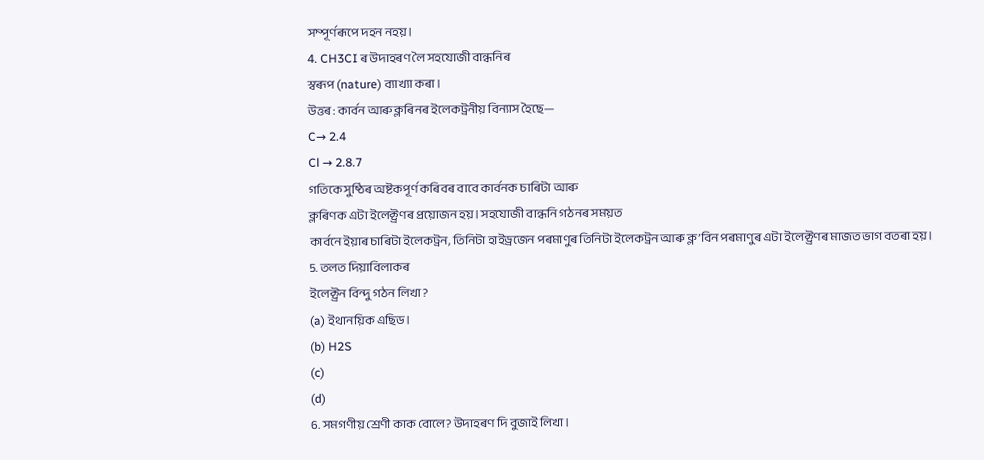সম্পূৰ্ণৰূপে দহন নহয়।
4. CH3CI ৰ উদাহৰণ লৈ সহযোজী বান্ধনিৰ
স্বৰূপ (nature) ব্যাখ্যা কৰা।
উত্তৰ : কাৰ্বন আৰু ক্লৰিনৰ ইলেকট্রনীয় বিন্যাস হৈছে—
C→ 2.4
Cl → 2.8.7
গতিকে সুষ্ঠিৰ অষ্টকপূৰ্ণ কৰিবৰ বাবে কাৰ্বনক চাৰিটা আৰু
ক্লৰিণক এটা ইলেক্ট্রণৰ প্রয়োজন হয়। সহযোজী বান্ধনি গঠনৰ সময়ত
কাৰ্বনে ইয়াৰ চাৰিটা ইলেকট্রন, তিনিটা হাইড্ৰজেন পৰমাণুৰ তিনিটা ইলেকট্রন আৰু ক্ল’বিন পৰমাণুৰ এটা ইলেক্ট্রণৰ মাজত ভাগ বতৰা হয়।
5. তলত দিয়াবিলাকৰ
ইলেক্ট্রন বিন্দু গঠন লিখা ?
(a) ইথানয়িক এছিড।
(b) H2S
(c)
(d)
6. সমগণীয় শ্রেণী কাক বোলে? উদাহৰণ দি বুজাই লিখা।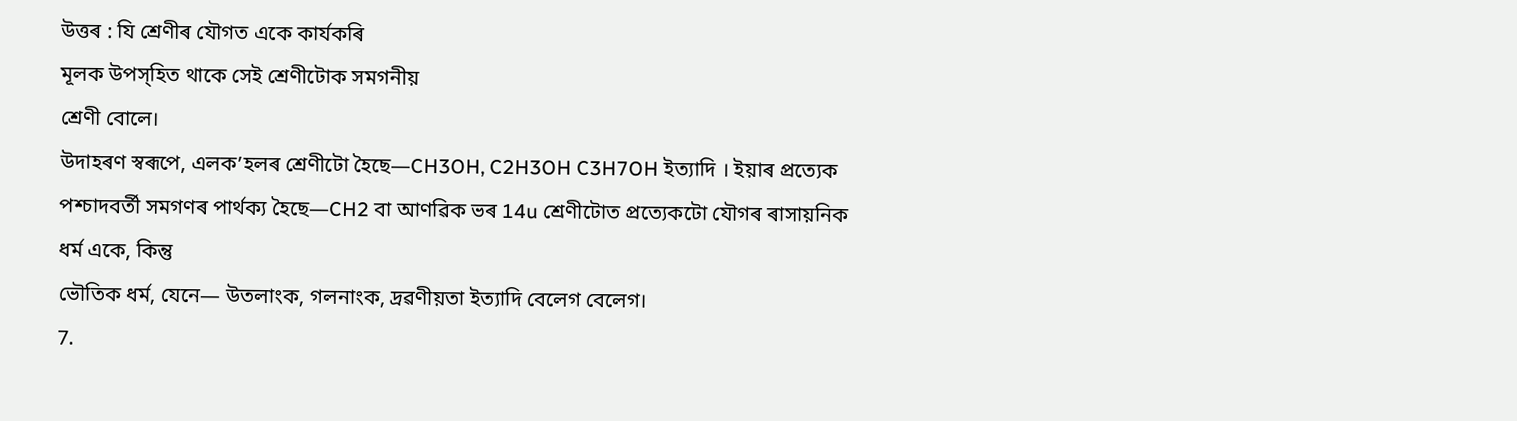উত্তৰ : যি শ্রেণীৰ যৌগত একে কাৰ্যকৰি
মূলক উপস্হিত থাকে সেই শ্রেণীটোক সমগনীয়
শ্রেণী বোলে।
উদাহৰণ স্বৰূপে, এলক’হলৰ শ্ৰেণীটো হৈছে—CH3OH, C2H3OH C3H7OH ইত্যাদি । ইয়াৰ প্ৰত্যেক
পশ্চাদবর্তী সমগণৰ পাৰ্থক্য হৈছে—CH2 বা আণৱিক ভৰ 14u শ্ৰেণীটোত প্ৰত্যেকটো যৌগৰ ৰাসায়নিক
ধৰ্ম একে, কিন্তু
ভৌতিক ধর্ম, যেনে— উতলাংক, গলনাংক, দ্ৰৱণীয়তা ইত্যাদি বেলেগ বেলেগ।
7.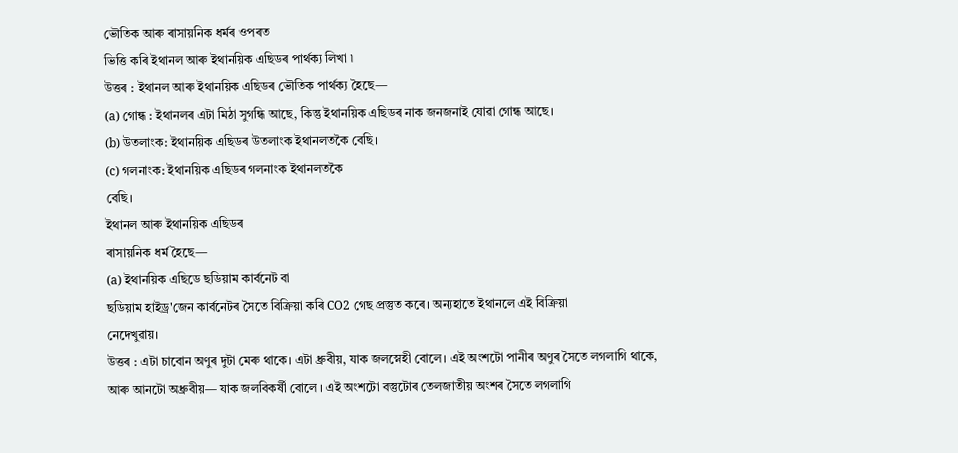ভৌতিক আৰু ৰাসায়নিক ধৰ্মৰ ওপৰত
ভিত্তি কৰি ইথানল আৰু ইথানয়িক এছিডৰ পাৰ্থক্য লিখা ৷
উত্তৰ : ইথানল আৰু ইথানয়িক এছিডৰ ভৌতিক পার্থক্য হৈছে—
(a) গোন্ধ : ইথানলৰ এটা মিঠা সুগন্ধি আছে, কিন্তু ইথানয়িক এছিডৰ নাক জনজনাই যোৱা গোন্ধ আছে।
(b) উতলাংক: ইথানয়িক এছিডৰ উতলাংক ইথানলতকৈ বেছি।
(c) গলনাংক: ইথানয়িক এছিডৰ গলনাংক ইথানলতকৈ
বেছি।
ইথানল আৰু ইথানয়িক এছিডৰ
ৰাসায়নিক ধর্ম হৈছে—
(a) ইথানয়িক এছিডে ছডিয়াম কার্বনেট বা
ছডিয়াম হাইড্ৰ'জেন কার্বনেটৰ সৈতে বিক্ৰিয়া কৰি CO2 গেছ প্রস্তুত কৰে। অন্যহাতে ইথানলে এই বিক্রিয়া
নেদেখুৱায়।
উত্তৰ : এটা চাবোন অণুৰ দুটা মেৰু থাকে। এটা ধ্রুবীয়, যাক জলস্নেহী বোলে। এই অংশটো পানীৰ অণুৰ সৈতে লগলাগি থাকে, আৰু আনটো অধ্রুবীয়— যাক জলবিকর্ষী বোলে । এই অংশটো বস্তুটোৰ তেলজাতীয় অংশৰ সৈতে লগলাগি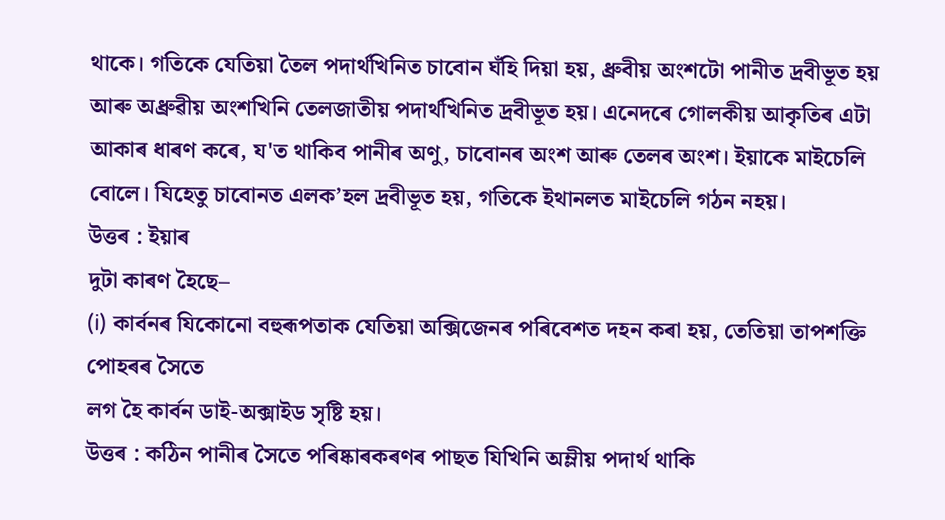থাকে। গতিকে যেতিয়া তৈল পদার্থখিনিত চাবোন ঘঁহি দিয়া হয়, ধ্রুবীয় অংশটো পানীত দ্রবীভূত হয় আৰু অধ্ৰুৱীয় অংশখিনি তেলজাতীয় পদার্থখিনিত দ্রবীভূত হয়। এনেদৰে গোলকীয় আকৃতিৰ এটা আকাৰ ধাৰণ কৰে, য'ত থাকিব পানীৰ অণু, চাবোনৰ অংশ আৰু তেলৰ অংশ। ইয়াকে মাইচেলি বোলে। যিহেতু চাবোনত এলক’হল দ্রবীভূত হয়, গতিকে ইথানলত মাইচেলি গঠন নহয়।
উত্তৰ : ইয়াৰ
দুটা কাৰণ হৈছে–
(i) কাৰ্বনৰ যিকোনো বহুৰূপতাক যেতিয়া অক্সিজেনৰ পৰিবেশত দহন কৰা হয়, তেতিয়া তাপশক্তি পোহৰৰ সৈতে
লগ হৈ কার্বন ডাই-অক্সাইড সৃষ্টি হয়।
উত্তৰ : কঠিন পানীৰ সৈতে পৰিষ্কাৰকৰণৰ পাছত যিখিনি অম্লীয় পদার্থ থাকি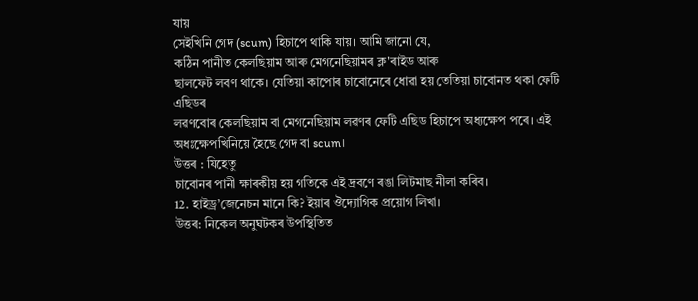যায়
সেইখিনি গেদ (scum) হিচাপে থাকি যায়। আমি জানো যে,
কঠিন পানীত কেলছিয়াম আৰু মেগনেছিয়ামৰ ক্ল'ৰাইড আৰু
ছালফেট লবণ থাকে। যেতিয়া কাপোৰ চাবোনেৰে ধোৱা হয় তেতিয়া চাবোনত থকা ফেটি এছিডৰ
লৱণবোৰ কেলছিয়াম বা মেগনেছিয়াম লৱণৰ ফেটি এছিড হিচাপে অধ্যক্ষেপ পৰে। এই
অধঃক্ষেপখিনিয়ে হৈছে গেদ বা scum।
উত্তৰ : যিহেতু
চাবোনৰ পানী ক্ষাৰকীয় হয় গতিকে এই দ্রবণে ৰঙা লিটমাছ নীলা কৰিব।
12. হাইড্ৰ’জেনেচন মানে কি? ইয়াৰ ঔদ্যোগিক প্রয়োগ লিখা।
উত্তৰ: নিকেল অনুঘটকৰ উপস্থিতিত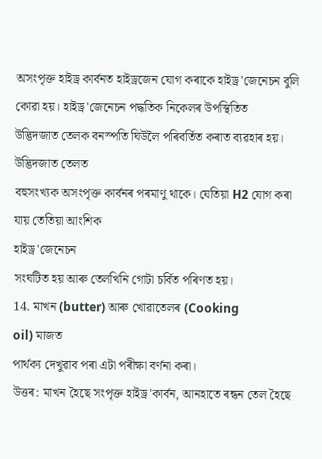অসংপৃক্ত হাইড্ৰ কাৰ্বনত হাইড্ৰজেন যোগ কৰাকে হাইড্ৰ'জেনেচন বুলি কোৱা হয়। হাইড্ৰ'জেনেচন পদ্ধতিক নিকেলৰ উপস্থিতিত
উদ্ভিদজাত তেলক বনস্পতি ঘিউলৈ পৰিবৰ্তিত কৰাত ব্যৱহাৰ হয়। উদ্ভিদজাত তেলত
বহুসংখ্যক অসংপৃক্ত কাৰ্বনৰ পৰমাণু থাকে। যেতিয়া H2 যোগ কৰা যায় তেতিয়া আংশিক
হাইড্ৰ'জেনেচন
সংঘটিত হয় আৰু তেলখিনি গোটা চৰ্বিত পৰিণত হয়।
14. মাখন (butter) আৰু খোৱাতেলৰ (Cooking
oil) মাজত
পাৰ্থক্য দেখুৱাব পৰা এটা পৰীক্ষা বর্ণনা কৰা।
উত্তৰ: মাখন হৈছে সংপৃক্ত হাইড্ৰ'কাৰ্বন, আনহাতে ৰন্ধন তেল হৈছে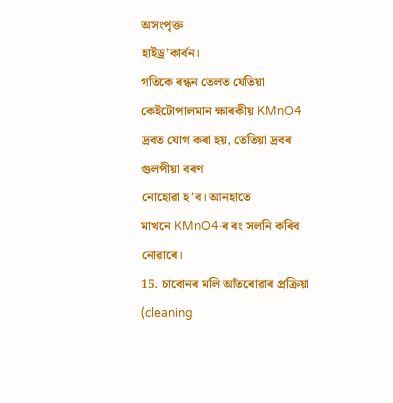অসংপৃক্ত
হাইড্ৰ’কাৰ্বন।
গতিকে ৰন্ধন তেলত যেতিয়া কেইটোপালমান ক্ষাৰকীয় KMnO4 দ্ৰবত যোগ কৰা হয়, তেতিয়া দ্ৰবৰ গুলপীয়া বৰণ
নোহোৱা হ’ব। আনহাতে
মাখনে KMnO4·ৰ ৰং সলনি কৰিব নোৱাৰে।
15. চাবোনৰ মলি আঁতৰোৱাৰ প্ৰক্ৰিয়া (cleaning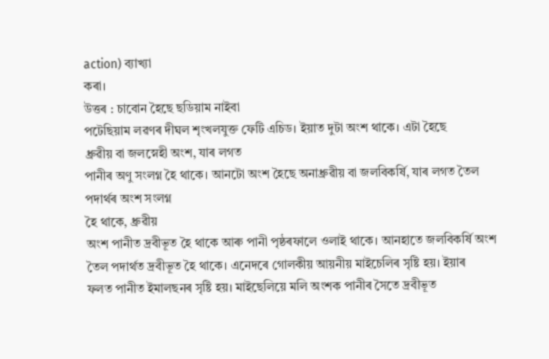action) ব্যাখ্যা
কৰা।
উত্তৰ : চাবোন হৈছে ছডিয়াম নাইবা
পটেছিয়াম লৱণৰ দীঘল শৃংখলযুক্ত ফেটি এচিড। ইয়াত দুটা অংশ থাকে। এটা হৈছে
ধ্রুৱীয় বা জলস্নেহী অংশ, যাৰ লগত
পানীৰ অণু সংলগ্ন হৈ থাকে। আনটো অংশ হৈছে অনাধ্ৰুৱীয় বা জলবিকৰ্ষি, যাৰ লগত তৈল পদাৰ্থৰ অংশ সংলগ্ন
হৈ থাকে, ধ্ৰুৱীয়
অংশ পানীত দ্রবীভূত হৈ থাকে আৰু পানী পৃষ্ঠৰফালে ওলাই থাকে। আনহাতে জলবিকর্ষি অংশ
তৈল পদাৰ্থত দ্রবীভূত হৈ থাকে। এনেদৰে গোলকীয় আয়নীয় মাইচেলিৰ সৃষ্টি হয়। ইয়াৰ
ফলত পানীত ইমালছনৰ সৃষ্টি হয়। মাইছেলিয়ে মলি অংশক পানীৰ সৈতে দ্রবীভূত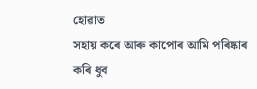হোৱাত
সহায় কৰে আৰু কাপোৰ আমি পৰিষ্কাৰ কৰি ধুব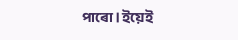পাৰো। ইয়েই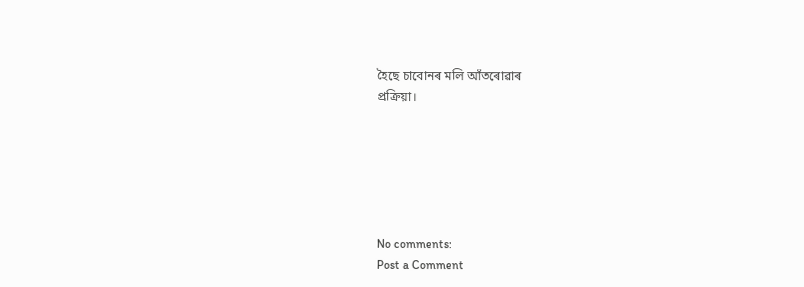হৈছে চাবোনৰ মলি আঁতৰোৱাৰ
প্ৰক্ৰিয়া।






No comments:
Post a Comment